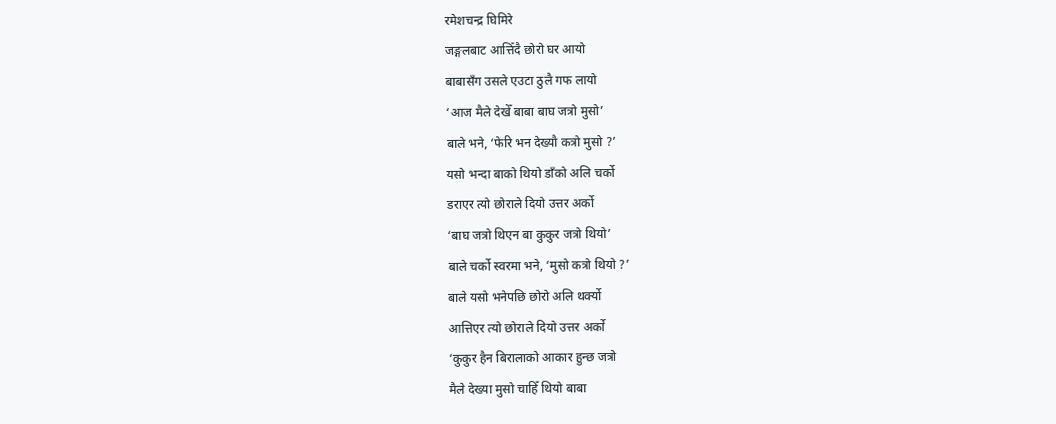रमेशचन्द्र घिमिरे
जङ्गलबाट आत्तिँदै छोरो घर आयो
बाबासँग उसले एउटा ठुलै गफ लायो
‘आज मैले देखेँ बाबा बाघ जत्रो मुसो’
बाले भने, ‘फेरि भन देख्यौ कत्रो मुसो ?’
यसो भन्दा बाको थियो डाँको अलि चर्को
डराएर त्यो छोराले दियो उत्तर अर्को
‘बाघ जत्रो थिएन बा कुकुर जत्रो थियो’
बाले चर्को स्वरमा भने, ‘मुसो कत्रो थियो ?’
बाले यसो भनेपछि छोरो अलि थर्क्यो
आत्तिएर त्यो छोराले दियो उत्तर अर्को
‘कुकुर हैन बिरालाको आकार हुन्छ जत्रो
मैले देख्या मुसो चाहिँ थियो बाबा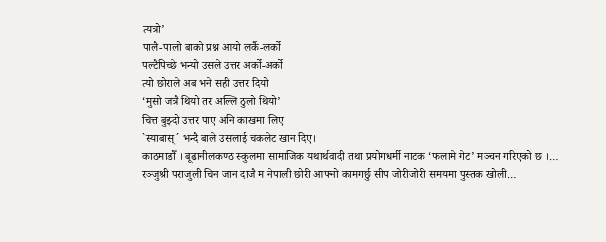त्यत्रो’
पालै-पालो बाको प्रश्न आयो लर्कै-लर्को
पल्टैपिच्छे भन्यो उसले उत्तर अर्को-अर्को
त्यो छोराले अब भने सही उत्तर दियो
‘मुसो जत्रै थियो तर अल्लि ठुलो थियो’
चित्त बुझ्दो उत्तर पाए अनि काखमा लिए
`स्याबास्´ भन्दै बाले उसलाई चकलेट खान दिए।
काठमाडौँ । बूढानीलकण्ठ स्कुलमा सामाजिक यथार्थवादी तथा प्रयोगधर्मी नाटक ‘फलामे गेट’ मञ्चन गरिएको छ ।…
रञ्जुश्री पराजुली चिन जान दाजै म नेपाली छोरी आफ्नो कामगर्छु सीप जोरीजोरी समयमा पुस्तक खोली…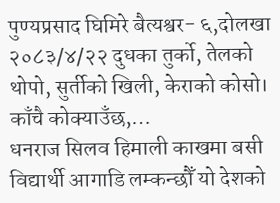पुण्यप्रसाद घिमिरे बैत्यश्वर- ६,दोलखा २०८३/४/२२ दुधका तुर्को, तेलको थोपो, सुर्तीको खिली, केराको कोसो। काँचै कोक्याउँछ,…
धनराज सिलव हिमाली काखमा बसी विद्यार्थी आगाडि लम्कन्छौँ यो देशको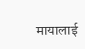मायालाई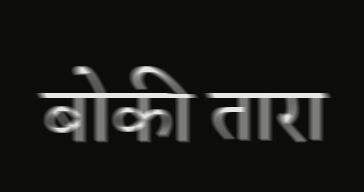बोकी तारा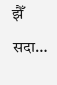झैँ सदा…